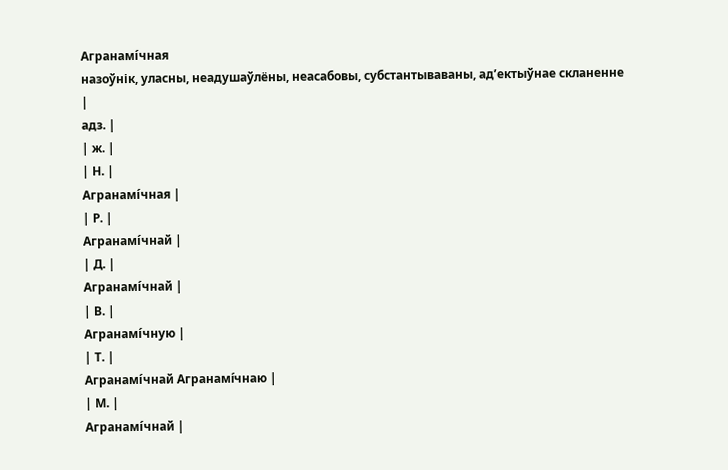Агранамі́чная
назоўнік, уласны, неадушаўлёны, неасабовы, субстантываваны, ад’ектыўнае скланенне
|
адз. |
| ж. |
| Н. |
Агранамі́чная |
| Р. |
Агранамі́чнай |
| Д. |
Агранамі́чнай |
| В. |
Агранамі́чную |
| Т. |
Агранамі́чнай Агранамі́чнаю |
| М. |
Агранамі́чнай |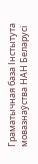Граматычная база Інстытута мовазнаўства НАН Беларусі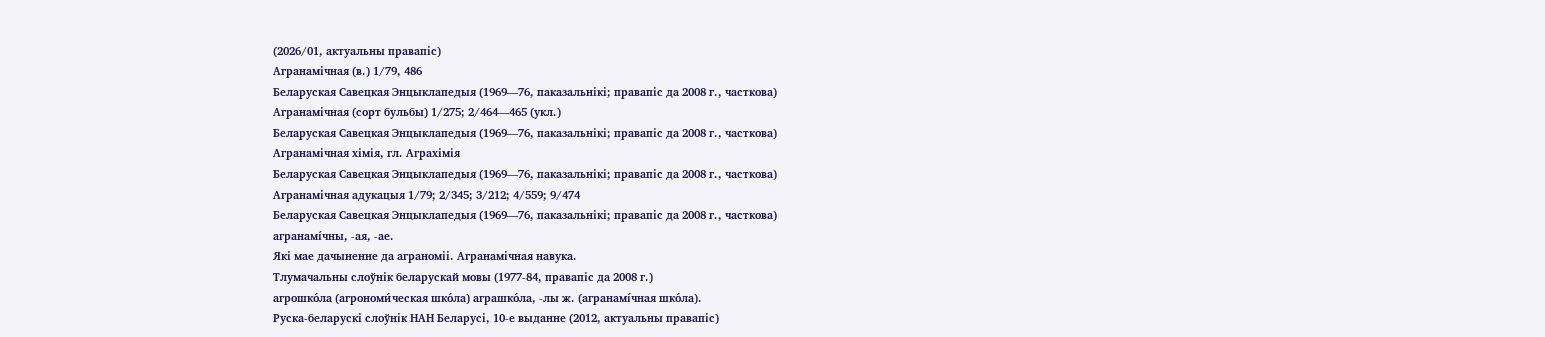(2026/01, актуальны правапіс)
Агранамічная (в.) 1/79, 486
Беларуская Савецкая Энцыклапедыя (1969—76, паказальнікі; правапіс да 2008 г., часткова)
Агранамічная (сорт бульбы) 1/275; 2/464—465 (укл.)
Беларуская Савецкая Энцыклапедыя (1969—76, паказальнікі; правапіс да 2008 г., часткова)
Агранамічная хімія, гл. Аграхімія
Беларуская Савецкая Энцыклапедыя (1969—76, паказальнікі; правапіс да 2008 г., часткова)
Агранамічная адукацыя 1/79; 2/345; 3/212; 4/559; 9/474
Беларуская Савецкая Энцыклапедыя (1969—76, паказальнікі; правапіс да 2008 г., часткова)
агранамі́чны, ‑ая, ‑ае.
Які мае дачыненне да аграноміі. Агранамічная навука.
Тлумачальны слоўнік беларускай мовы (1977-84, правапіс да 2008 г.)
агрошко́ла (агрономи́ческая шко́ла) аграшко́ла, -лы ж. (агранамі́чная шко́ла).
Руска-беларускі слоўнік НАН Беларусі, 10-е выданне (2012, актуальны правапіс)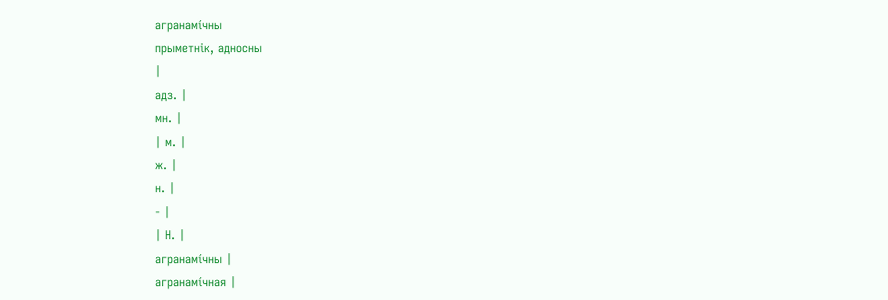агранамі́чны
прыметнік, адносны
|
адз. |
мн. |
| м. |
ж. |
н. |
- |
| Н. |
агранамі́чны |
агранамі́чная |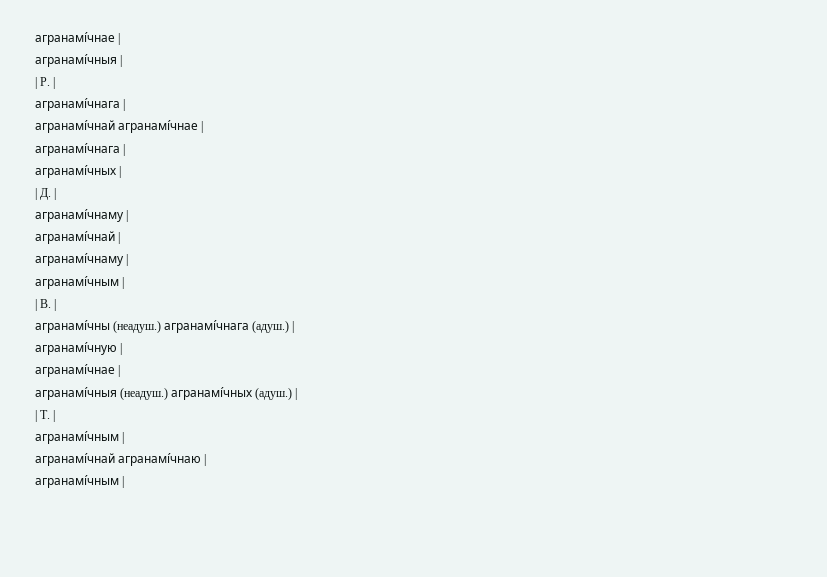агранамі́чнае |
агранамі́чныя |
| Р. |
агранамі́чнага |
агранамі́чнай агранамі́чнае |
агранамі́чнага |
агранамі́чных |
| Д. |
агранамі́чнаму |
агранамі́чнай |
агранамі́чнаму |
агранамі́чным |
| В. |
агранамі́чны (неадуш.) агранамі́чнага (адуш.) |
агранамі́чную |
агранамі́чнае |
агранамі́чныя (неадуш.) агранамі́чных (адуш.) |
| Т. |
агранамі́чным |
агранамі́чнай агранамі́чнаю |
агранамі́чным |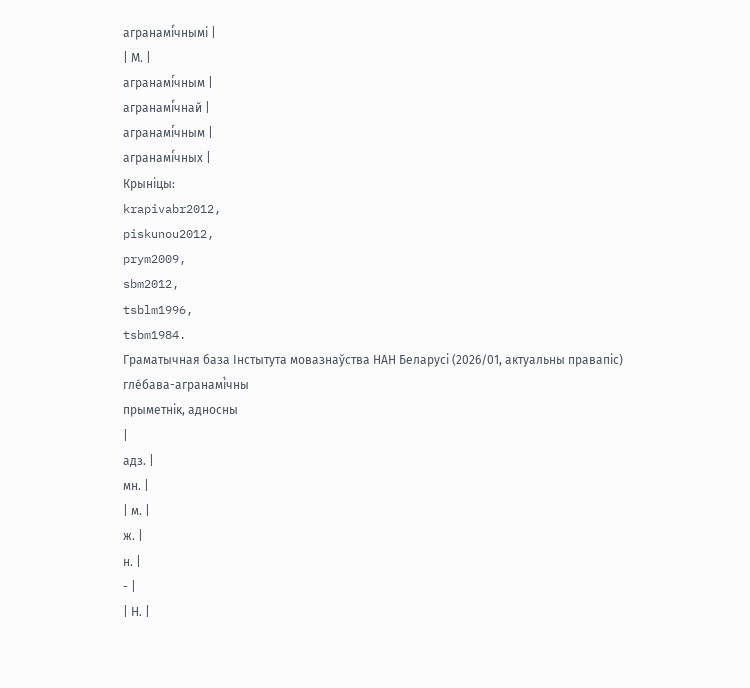агранамі́чнымі |
| М. |
агранамі́чным |
агранамі́чнай |
агранамі́чным |
агранамі́чных |
Крыніцы:
krapivabr2012,
piskunou2012,
prym2009,
sbm2012,
tsblm1996,
tsbm1984.
Граматычная база Інстытута мовазнаўства НАН Беларусі (2026/01, актуальны правапіс)
гле́бава-агранамі́чны
прыметнік, адносны
|
адз. |
мн. |
| м. |
ж. |
н. |
- |
| Н. |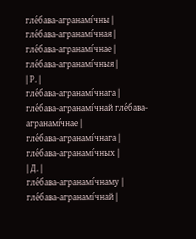гле́бава-агранамі́чны |
гле́бава-агранамі́чная |
гле́бава-агранамі́чнае |
гле́бава-агранамі́чныя |
| Р. |
гле́бава-агранамі́чнага |
гле́бава-агранамі́чнай гле́бава-агранамі́чнае |
гле́бава-агранамі́чнага |
гле́бава-агранамі́чных |
| Д. |
гле́бава-агранамі́чнаму |
гле́бава-агранамі́чнай |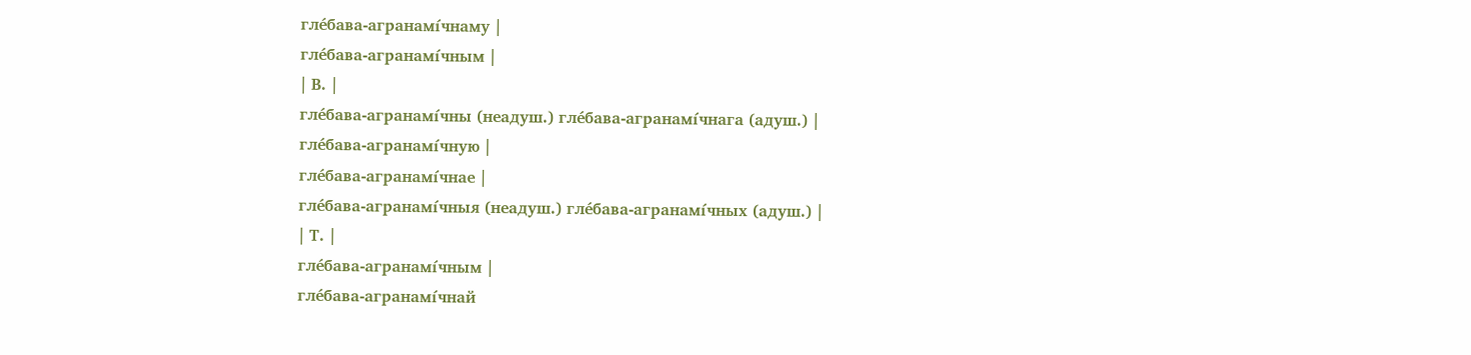гле́бава-агранамі́чнаму |
гле́бава-агранамі́чным |
| В. |
гле́бава-агранамі́чны (неадуш.) гле́бава-агранамі́чнага (адуш.) |
гле́бава-агранамі́чную |
гле́бава-агранамі́чнае |
гле́бава-агранамі́чныя (неадуш.) гле́бава-агранамі́чных (адуш.) |
| Т. |
гле́бава-агранамі́чным |
гле́бава-агранамі́чнай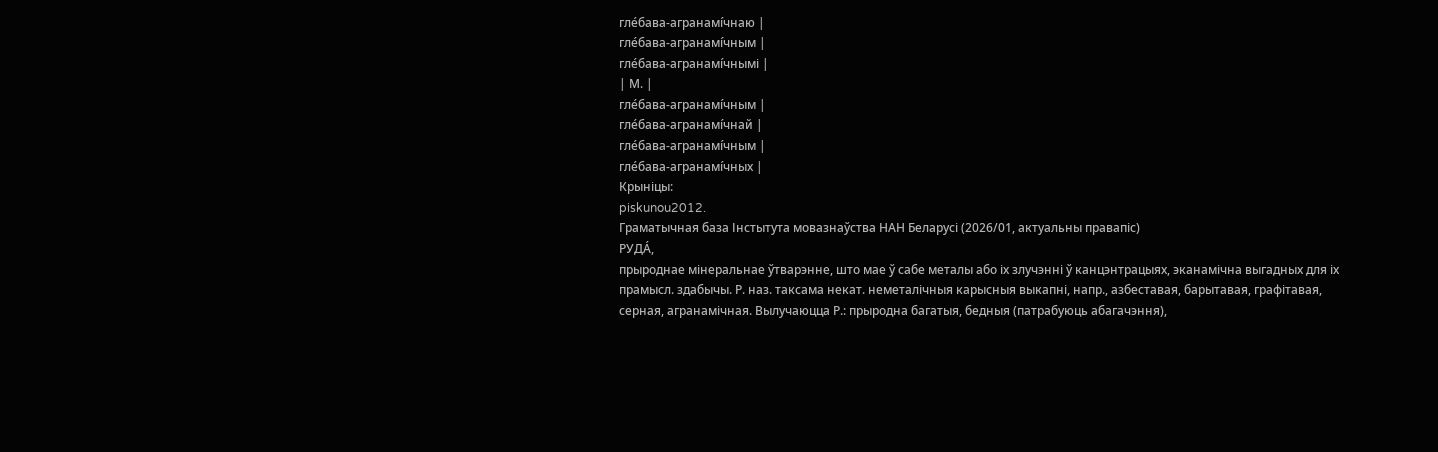гле́бава-агранамі́чнаю |
гле́бава-агранамі́чным |
гле́бава-агранамі́чнымі |
| М. |
гле́бава-агранамі́чным |
гле́бава-агранамі́чнай |
гле́бава-агранамі́чным |
гле́бава-агранамі́чных |
Крыніцы:
piskunou2012.
Граматычная база Інстытута мовазнаўства НАН Беларусі (2026/01, актуальны правапіс)
РУДА́,
прыроднае мінеральнае ўтварэнне, што мае ў сабе металы або іх злучэнні ў канцэнтрацыях, эканамічна выгадных для іх прамысл. здабычы. Р. наз. таксама некат. неметалічныя карысныя выкапні, напр., азбеставая, барытавая, графітавая, серная, агранамічная. Вылучаюцца Р.: прыродна багатыя, бедныя (патрабуюць абагачэння),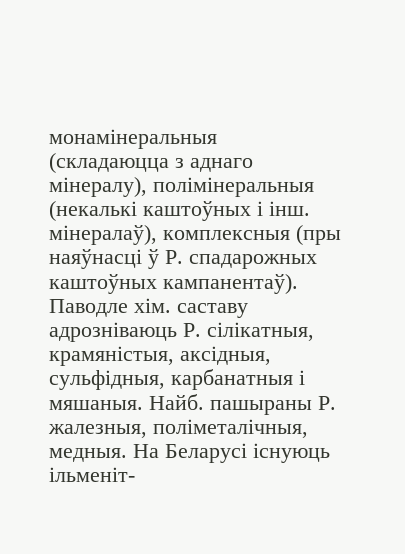монамінеральныя (складаюцца з аднаго мінералу), полімінеральныя (некалькі каштоўных і інш. мінералаў), комплексныя (пры наяўнасці ў Р. спадарожных каштоўных кампанентаў). Паводле хім. саставу адрозніваюць Р. сілікатныя, крамяністыя, аксідныя, сульфідныя, карбанатныя і мяшаныя. Найб. пашыраны Р. жалезныя, поліметалічныя, медныя. На Беларусі існуюць ільменіт-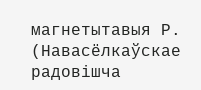магнетытавыя Р. (Навасёлкаўскае радовішча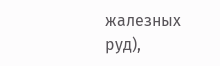жалезных руд),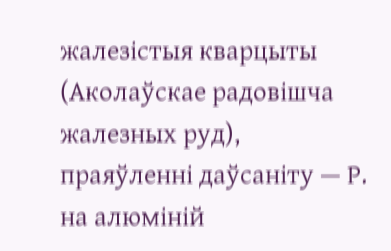жалезістыя кварцыты (Аколаўскае радовішча жалезных руд), праяўленні даўсаніту — Р. на алюміній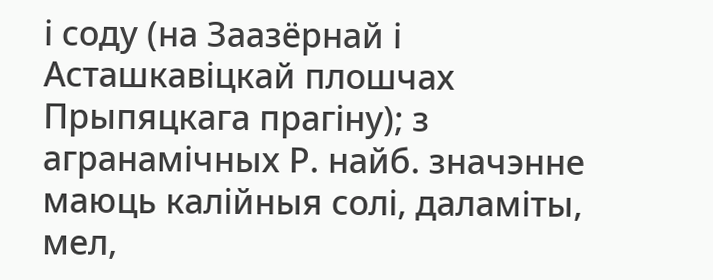і соду (на Заазёрнай і Асташкавіцкай плошчах Прыпяцкага прагіну); з агранамічных Р. найб. значэнне маюць калійныя солі, даламіты, мел,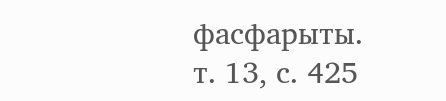фасфарыты.
т. 13, с. 425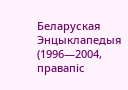Беларуская Энцыклапедыя (1996—2004, правапіс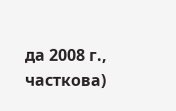да 2008 г., часткова)